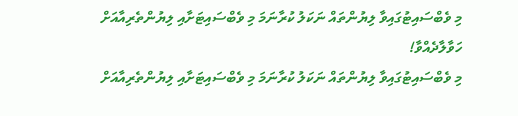މި ވެބްސައިޓުގައިވާ ލިޔުންތައް ނަކަލު ކުރާނަމަ މި ވެބްސައިޓަށާއި ލިޔުންތެރިއާއަށް ހަވާލާދެއްވާ!
މި ވެބްސައިޓުގައިވާ ލިޔުންތައް ނަކަލު ކުރާނަމަ މި ވެބްސައިޓަށާއި ލިޔުންތެރިއާއަށް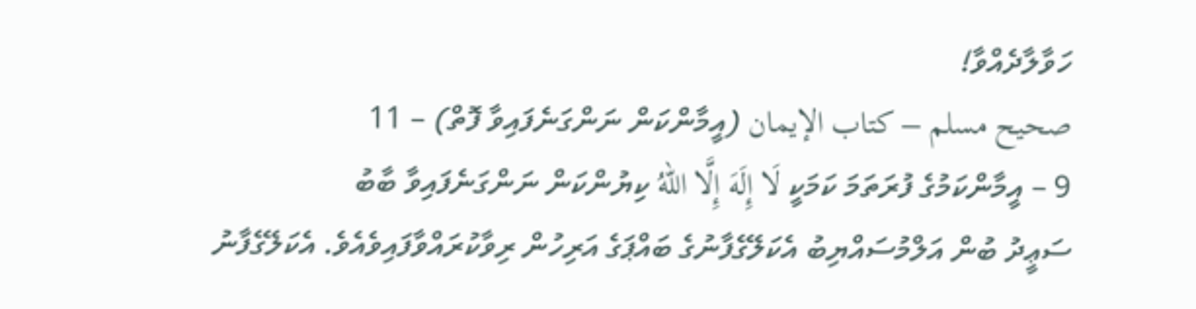ހަވާލާދެއްވާ!
صحيح مسلم – كتاب الإيمان (އީމާންކަން ނަންގަނެފައިވާ ފޮތް) – 11
9 – އީމާންކަމުގެ ފުރަތަމަ ކަމަކީ لَا إِلَهَ إِلَّا اللهُ ކިޔުންކަން ނަންގަނެފައިވާ ބާބު
ސަޢީދު ބުން އަލްމުސައްޔިބު އެކަލޭގެފާނުގެ ބައްޕަގެ އަރިހުން ރިވާކުރައްވާފައިވެއެވެ. އެކަލޭގެފާނު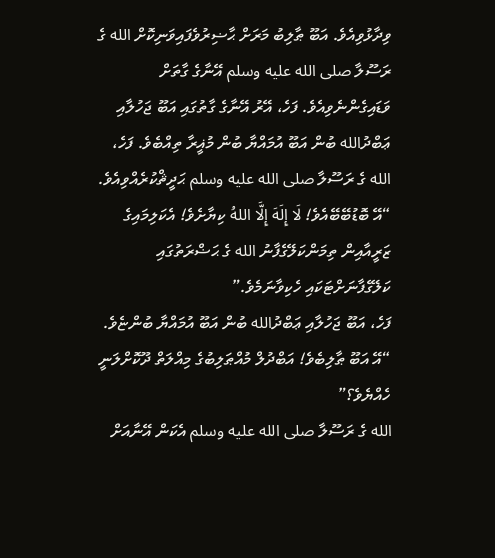ވިދާޅުވިއެވެ. އަބޫ ޠާލިބު މަރަށް ޙާޟިރުވެފައިވަނިކޮށް الله ގެ ރަސޫލާ صلى الله عليه وسلم އޭނާގެ ގާތަށް ވަޑައިގެންނެވިއެވެ. ފަހެ، އޭރު އޭނާގެ ގާތުގައި އަބޫ ޖަހުލާއި ޢަބްދުالله ބުން އަބޫ އުމައްޔާ ބުން މުޣީރާ ތިއްބެވެ. ފަހެ، الله ގެ ރަސޫލާ صلى الله عليه وسلم ޙަދީޘްކުރެއްވިއެވެ. “އޭ ބޮޑުބޭބޭއެވެ! لَا إِلَهَ إِلَّا اللهُ ކިޔާށެވެ! އެކަލިމައިގެ ޒަރީއާއިން ތިމަންކަލޭގެފާނު الله ގެ ޙަޟްރަތުގައި ކަލޭގެފާނަށްޓަކައި ހެކިވާނަމެވެ.”
ފަހެ، އަބޫ ޖަހުލާއި ޢަބްދުالله ބުން އަބޫ އުމައްޔާ ބުންޏެވެ. “އޭ އަބޫ ޠާލިބެވެ! އަބްދުލް މުއްޠަލިބުގެ މިއްލަތް ދޫކޮށްލަނީ ހެއްޔެވެ؟”
الله ގެ ރަސޫލާ صلى الله عليه وسلم އެކަން އޭނާއަށް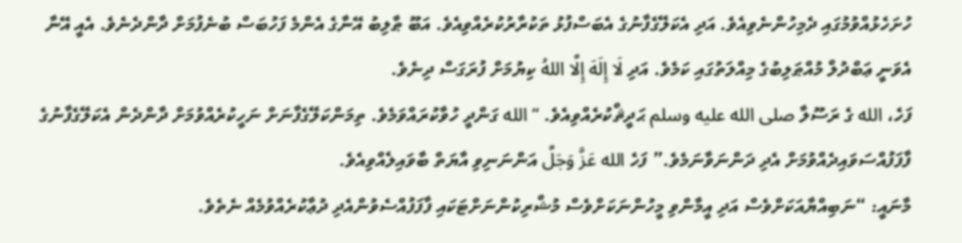ހުށަހެޅުއްވުމުގައި ދެމިހުންނެވިއެވެ. އަދި އެކަލޭގެފާނުގެ އެބަސްފުޅު ތަކުރާރުކުރެއްވިއެވެ. އަބޫ ޠާލިބު އޭނާގެ އެންމެ ފަހުބަސް ބުނެފުމަށް ދާންދެނެވެ. އެއީ އޭނާ އެވަނީ ޢަބްދުލް މުއްޠަލިބުގެ މިއްލަތުގައި ކަމެވެ. އަދި لَا إِلَهَ إِلَّا اللهُ ކިޔުމަށް ފުރަގަސް ދިނެވެ.
ފަހެ، الله ގެ ރަސޫލާ صلى الله عليه وسلم ޙަދީޘްކުރެއްވިއެވެ. “الله ގަންދީ ހުވާކުރައްވަމެވެ. ތިމަންކަލޭގެފާނަށް ނަހީކުރެއްވުމަށް ދާންދެން އެކަލޭގެފާނުގެ ފާފަފުއްސަވައިދެއްވުމަށް އެދި ދަންނަވާނަމެވެ.” ފަހެ الله عَزَّ وَجَلَّ އަންނަނިވި އާޔަތް ބާވައިލެއްވިއެވެ.
މާނައީ: “ނަބިއްޔާއަކަށްވެސް އަދި އީމާންވި މީހުންނަކަށްވެސް މުޝްރިކުންނަށްޓަކައި ފާފަފުއްސެވުންއެދި ދުޢާކުރެއްވުމެއް ނެތެވެ.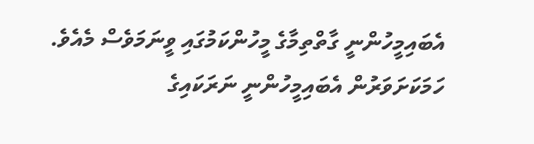އެބައިމީހުންނީ ގާތްތިމާގެ މީހުންކަމުގައި ވީނަމަވެސް މެއެވެ. ހަމަކަށަވަރުން އެބައިމީހުންނީ ނަރަކައިގެ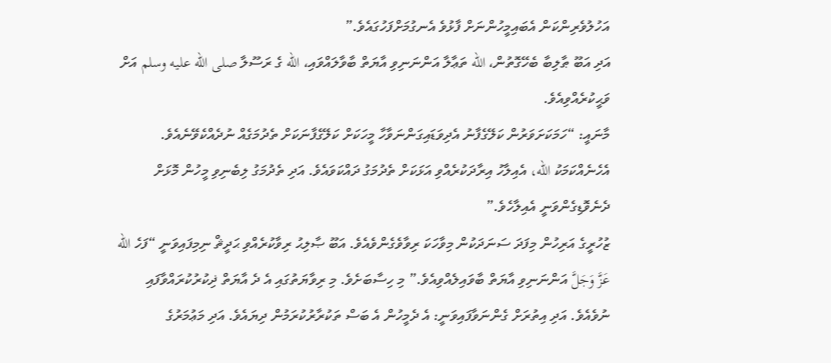އަހުލުވެރިންކަން އެބައިމީހުންނަށް ފާޅުވެ އެނގުމަށްފަހުގައެވެ.”
އަދި އަބޫ ޠާލިބާ ބެހޭގޮތުން، الله ތަޢާލާ އަންނަނިވި އާޔަތް ބާވާލައްވައި، الله ގެ ރަސޫލާ صلى الله عليه وسلم އަށް ވަޙީކުރެއްވިއެވެ.
މާނައީ: “ހަމަކަށަވަރުން ކަލޭގެފާނު އެދިވަޑައިގަންނަވާހާ މީހަކަށް ކަލޭގެފާނަކަށް ތެދުމަގެއް ނުދެއްކެވޭނެއެވެ. އެހެނެއްކަމަކު الله، އެއިލާހު އިރާދަކުރެއްވި އަޅަކަށް ތެދުމަގު ދައްކަވައެވެ. އަދި ތެދުމަގު ލިބެނިވި މީހުން މޮޅަށް ދެނެވޮޑިގެންވަނީ އެއިލާހެވެ.”
ޒުހުރީގެ އަރިހުން މިފަދަ ސަނަދަކުން މިވާހަކަ ރިވާވެގެންވެއެވެ. އަބޫ ޞާލިޙު ރިވާކުރެއްވި ޙަދީޘް ނިމިފައިވަނީ “ފަހެ الله عَزَّ وَجَلَّ އަންނަނިވި އާޔަތް ބާވައިލެއްވިއެވެ.” މި ހިސާބަށެވެ. މި ރިވާޔަތުގައި އެ ދެ އާޔަތް ޛިކުރުކުރައްވާފައި ނުވެއެވެ. އަދި އިތުރަށް ގެންނަވާފައިވަނީ: އެ ދެމީހުން އެ ބަސް ތަކުރާރުކުރަމުން ދިޔައެވެ. އަދި މަޢުމަރުގެ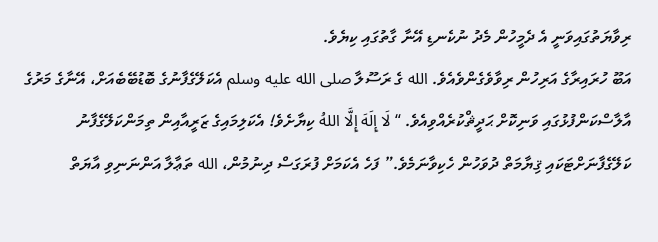ރިވާޔަތުގައިވަނީ އެ ދެމީހުން މެދު ނުކެނޑި އޭނާ ގާތުގައި ކިޔެވެ.
އަބޫ ހުރައިރާގެ އަރިހުން ރިވާވެގެންވެއެވެ. الله ގެ ރަސޫލާ صلى الله عليه وسلم އެކަލޭގެފާނުގެ ބޮޑުބޭބެއަށް، އޭނާގެ މަރުގެ އާލާސްކަންފުޅުގައި ވަނިކޮށް ޙަދީޘްކުރެއްވިއެވެ. “لَا إِلَهَ إِلَّا اللهُ ކިޔާށެވެ! އެކަލިމައިގެ ޒަރީއާއިން ތިމަންކަލޭގެފާނު ކަލޭގެފާނަށްޓަކައި ޤިޔާމަތް ދުވަހުން ހެކިވާނަމެވެ.” ފަހެ އެކަމަށް ފުރަގަސް ދިނުމުން، الله ތަޢާލާ އަންނަނިވި އާޔަތް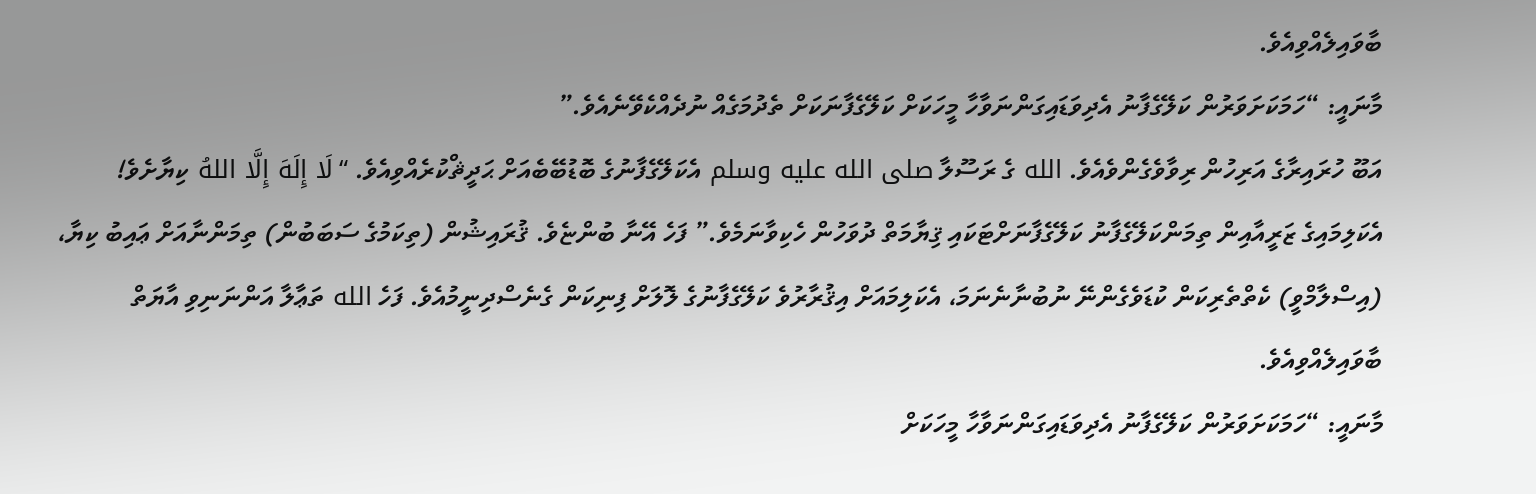ބާވައިލެއްވިއެވެ.
މާނައީ: “ހަމަކަށަވަރުން ކަލޭގެފާނު އެދިވަޑައިގަންނަވާހާ މީހަކަށް ކަލޭގެފާނަކަށް ތެދުމަގެއް ނުދެއްކެވޭނެއެވެ.”
އަބޫ ހުރައިރާގެ އަރިހުން ރިވާވެގެންވެއެވެ. الله ގެ ރަސޫލާ صلى الله عليه وسلم އެކަލޭގެފާނުގެ ބޮޑުބޭބެއަށް ޙަދީޘްކުރެއްވިއެވެ. “لَا إِلَهَ إِلَّا اللهُ ކިޔާށެވެ! އެކަލިމައިގެ ޒަރީއާއިން ތިމަންކަލޭގެފާނު ކަލޭގެފާނަށްޓަކައި ޤިޔާމަތް ދުވަހުން ހެކިވާނަމެވެ.” ފަހެ އޭނާ ބުންޏެވެ. ޤުރައިޝުން (ތިކަމުގެ ސަބަބުން) ތިމަންނާއަށް ޢައިބު ކިޔާ، (އިސްލާމްވީ) ކެތްތެރިކަން ކުޑަވެގެންނޭ ނުބުނާނެނަމަ، އެކަލިމައަށް އިޤުރާރުވެ ކަލޭގެފާނުގެ ލޮލަށް ފިނިކަން ގެނެސްދިނީމުއެވެ. ފަހެ الله ތަޢާލާ އަންނަނިވި އާޔަތް ބާވައިލެއްވިއެވެ.
މާނައީ: “ހަމަކަށަވަރުން ކަލޭގެފާނު އެދިވަޑައިގަންނަވާހާ މީހަކަށް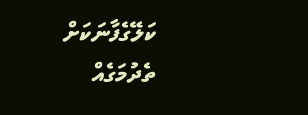ކަލޭގެފާނަކަށް ތެދުމަގެއް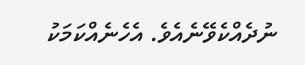ނުދެއްކެވޭނެއެވެ. އެހެނެއްކަމަކު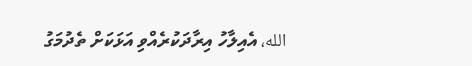الله، އެއިލާހު އިރާދަކުރެއްވި އަޅަކަށް ތެދުމަގު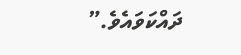ދައްކަވައެވެ.”